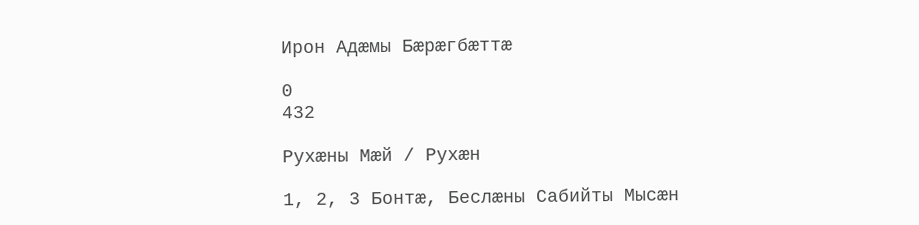Ирон Адæмы Бæрæгбæттæ

0
432

Рухæны Мæй / Рухæн

1, 2, 3 Бонтæ, Беслæны Сабийты Мысæн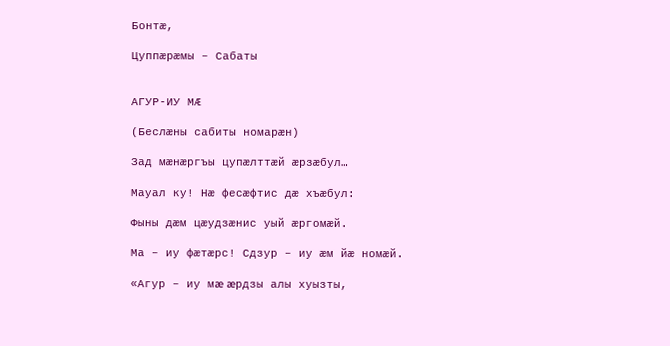Бонтæ,

Цуппæрæмы – Сабаты


АГУР-ИУ МÆ

(Беслæны сабиты номарæн)

Зад мæнæргъы цупæлттæй æрзæбул…

Мауал ку! Нæ фесæфтис дæ хъæбул:

Фыны дæм цæудзæнис уый æргомæй.

Ма – иу фæтæрс! Сдзур – иу æм йæ номæй.

«Агур – иу мæ æрдзы алы хуызты,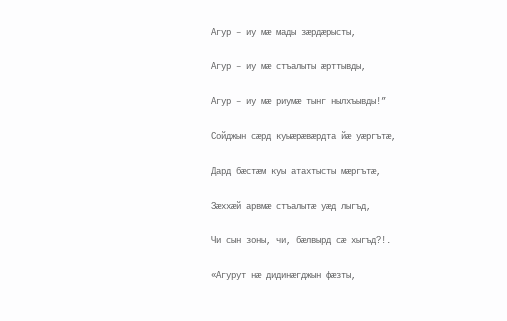Агур – иу мæ мады зæрдæрысты,

Агур – иу мæ стъалыты æрттывды,

Агур – иу мæ риумæ тынг нылхъывды!”

Сойджын сæрд куыæрæвæрдта йæ уæргътæ,

Дард бæстæм куы атахтысты мæргътæ,

Зæххæй арвмæ стъалытæ уæд лыгъд,

Чи сын зоны, чи, бæлвырд сæ хыгъд?!.

«Агурут нæ дидинæгджын фæзты,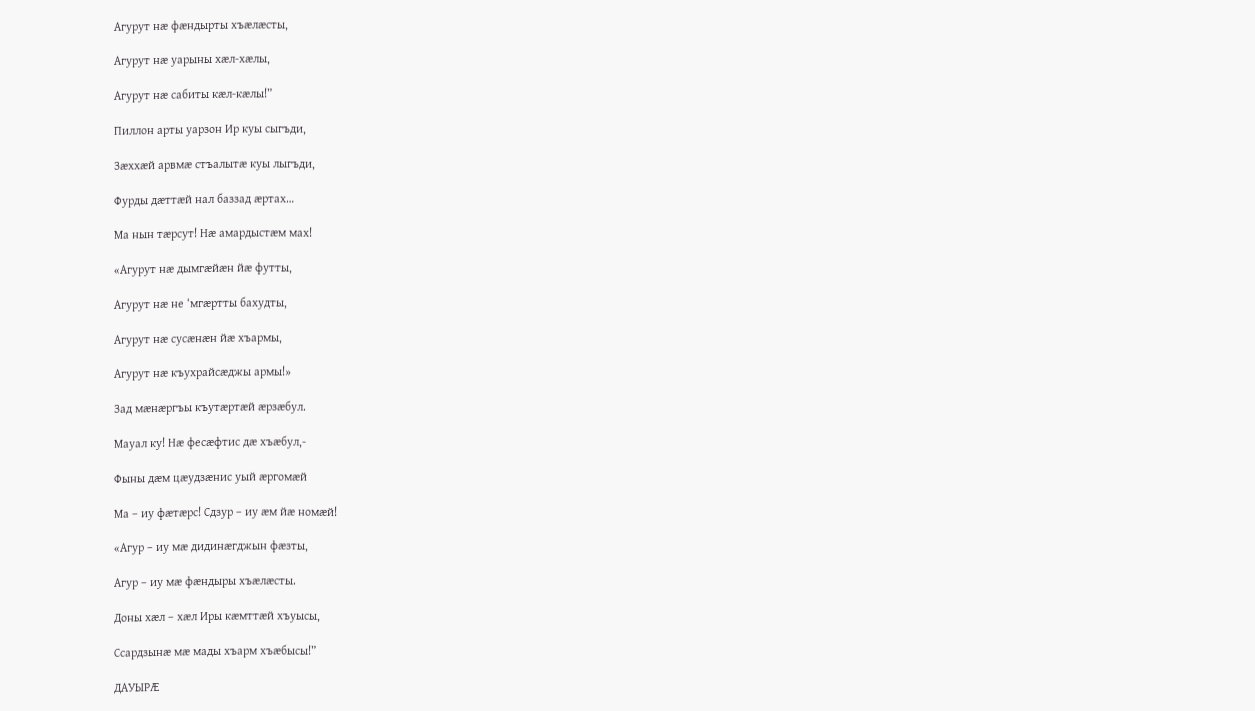Агурут нæ фæндырты хъæлæсты,

Агурут нæ уарыны хæл-хæлы,

Агурут нæ сабиты кæл-кæлы!”

Пиллон арты уарзон Ир куы сыгъди,

Зæххæй арвмæ стъалытæ куы лыгъди,

Фурды дæттæй нал баззад æртах…

Ма нын тæрсут! Нæ амардыстæм мах!

«Агурут нæ дымгæйæн йæ футты,

Агурут нæ не ‘мгæртты бахудты,

Агурут нæ сусæнæн йæ хъармы,

Агурут нæ къухрайсæджы армы!»

Зад мæнæргъы къутæртæй æрзæбул.

Мауал ку! Нæ фесæфтис дæ хъæбул,-

Фыны дæм цæудзæнис уый æргомæй

Ма – иу фæтæрс! Сдзур – иу æм йæ номæй!

«Агур – иу мæ дидинæгджын фæзты,

Агур – иу мæ фæндыры хъæлæсты.

Доны хæл – хæл Иры кæмттæй хъуысы,

Ссардзынæ мæ мады хъарм хъæбысы!”

ДАУЫРÆ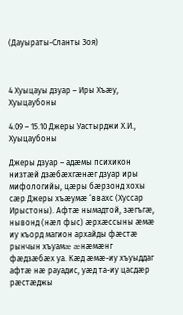(Дауыраты-Сланты Зоя)



4 Хуыцауы дзуар – Иры Хъæу, Хуыцаубоны

4.09 – 15.10 Джеры Уастырджи Х.И., Хуыцаубоны

Джеры дзуар – адæмы психикон низтæй дзæбæхгæнæг дзуар иры мифологийы, цæры бæрзонд хохы сæр Джеры хъæумæ ‘ввахс (Хуссар Ирыстоны). Афтæ нымадтой, зæгъгæ, нывонд (нæл фыс) æрхæссыны æмæ иу къорд магион архайды фæстæ рынчын хъуамæ æнæмæнг фæдзæбæх уа. Кæд æмæ-иу хъуыддаг афтæ нæ рауадис, уæд та-иу цасдæр рæстæджы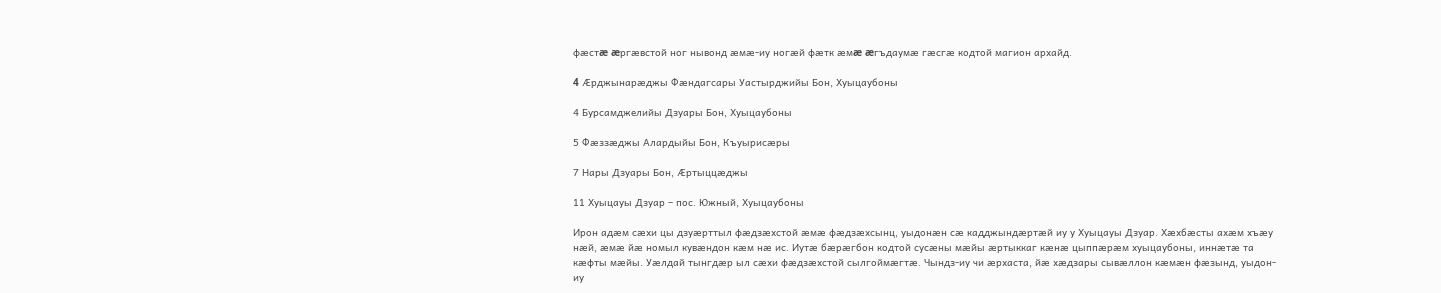фæстæ æргæвстой ног нывонд æмæ-иу ногæй фæтк æмæ æгъдаумæ гæсгæ кодтой магион архайд.

4 Æрджынарæджы Фæндагсары Уастырджийы Бон, Хуыцаубоны

4 Бурсамджелийы Дзуары Бон, Хуыцаубоны

5 Фæззæджы Алардыйы Бон, Къуырисæры

7 Нары Дзуары Бон, Æртыццæджы

11 Хуыцауы Дзуар – пос. Южный, Хуыцаубоны

Ирон адæм сæхи цы дзуæрттыл фæдзæхстой æмæ фæдзæхсынц, уыдонæн сæ кадджындæртæй иу у Хуыцауы Дзуар. Хæхбæсты ахæм хъæу нæй, æмæ йæ номыл кувæндон кæм нæ ис. Иутæ бæрæгбон кодтой сусæны мæйы æртыккаг кæнæ цыппæрæм хуыцаубоны, иннæтæ та кæфты мæйы. Уæлдай тынгдæр ыл сæхи фæдзæхстой сылгоймæгтæ. Чындз-иу чи æрхаста, йæ хæдзары сывæллон кæмæн фæзынд, уыдон-иу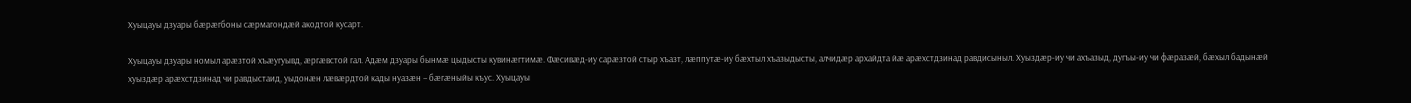Хуыцауы дзуары бæрæгбоны сæрмагондæй акодтой кусарт.

Хуыцауы дзуары номыл арæзтой хъæугуывд, æргæвстой гал. Адæм дзуары бынмæ цыдысты кувинæгтимæ. Фæсивæд-иу сарæзтой стыр хъазт, лæппутæ-иу бæхтыл хъазыдысты, алчидæр архайдта йæ арæхстдзинад равдисыныл. Хуыздæр-иу чи ахъазыд, дугъы-иу чи фæразæй, бæхыл бадынæй хуыздæр арæхстдзинад чи равдыстаид, уыдонæн лæвæрдтой кады нуазæн – бæгæныйы къус. Хуыцауы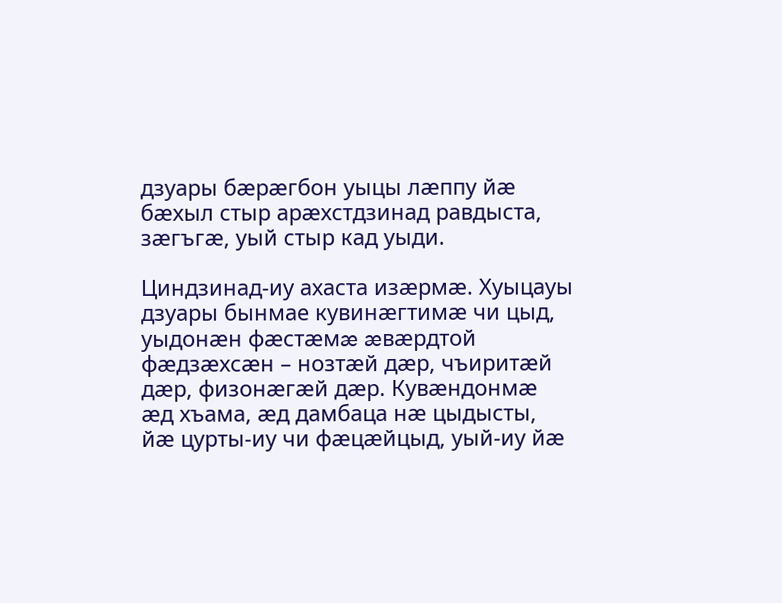дзуары бæрæгбон уыцы лæппу йæ бæхыл стыр арæхстдзинад равдыста, зæгъгæ, уый стыр кад уыди.

Циндзинад-иу ахаста изæрмæ. Хуыцауы дзуары бынмае кувинæгтимæ чи цыд, уыдонæн фæстæмæ æвæрдтой фæдзæхсæн – нозтæй дæр, чъиритæй дæр, физонæгæй дæр. Кувæндонмæ æд хъама, æд дамбаца нæ цыдысты, йæ цурты-иу чи фæцæйцыд, уый-иу йæ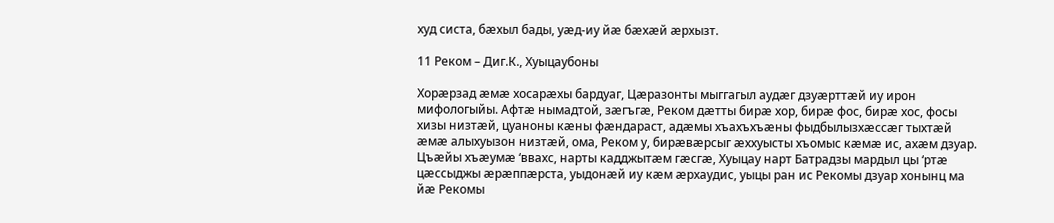худ систа, бæхыл бады, уæд-иу йæ бæхæй æрхызт.

11 Реком – Диг.К., Хуыцаубоны

Хорæрзад æмæ хосарæхы бардуаг, Цæразонты мыггагыл аудæг дзуæрттæй иу ирон мифологыйы. Афтæ нымадтой, зæгъгæ, Реком дæтты бирæ хор, бирæ фос, бирæ хос, фосы хизы низтæй, цуаноны кæны фæндараст, адæмы хъахъхъæны фыдбылызхæссæг тыхтæй æмæ алыхуызон низтæй, ома, Реком у, бирæвæрсыг æххуысты хъомыс кæмæ ис, ахæм дзуар. Цъæйы хъæумæ ‘ввахс, нарты кадджытæм гæсгæ, Хуыцау нарт Батрадзы мардыл цы ‘ртæ цæссыджы æрæппæрста, уыдонæй иу кæм æрхаудис, уыцы ран ис Рекомы дзуар хонынц ма йæ Рекомы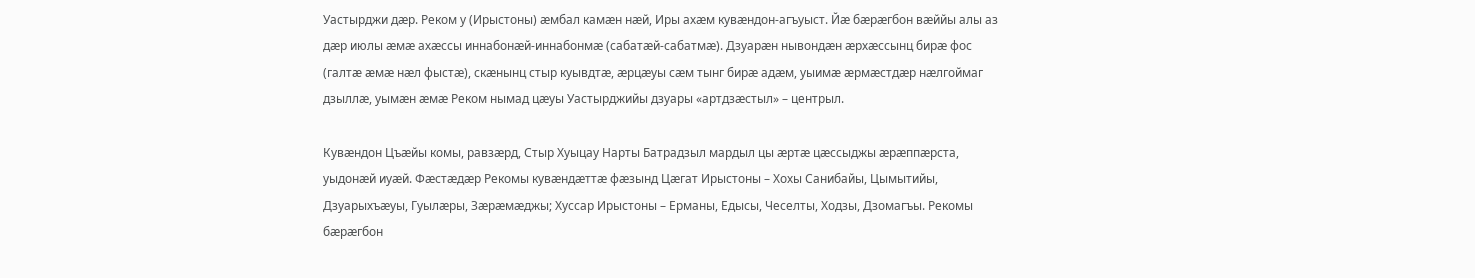Уастырджи дæр. Реком у (Ирыстоны) æмбал камæн нæй, Иры ахæм кувæндон-агъуыст. Йæ бæрæгбон вæййы алы аз дæр июлы æмæ ахæссы иннабонæй-иннабонмæ (сабатæй-сабатмæ). Дзуарæн нывондæн æрхæссынц бирæ фос (галтæ æмæ нæл фыстæ), скæнынц стыр куывдтæ, æрцæуы сæм тынг бирæ адæм, уыимæ æрмæстдæр нæлгоймаг дзыллæ, уымæн æмæ Реком нымад цæуы Уастырджийы дзуары «артдзæстыл» – центрыл.

Кувæндон Цъæйы комы, равзæрд, Стыр Хуыцау Нарты Батрадзыл мардыл цы æртæ цæссыджы æрæппæрста, уыдонæй иуæй. Фæстæдæр Рекомы кувæндæттæ фæзынд Цæгат Ирыстоны – Хохы Санибайы, Цымытийы, Дзуарыхъæуы, Гуылæры, Зæрæмæджы; Хуссар Ирыстоны – Ерманы, Едысы, Чеселты, Ходзы, Дзомагъы. Рекомы бæрæгбон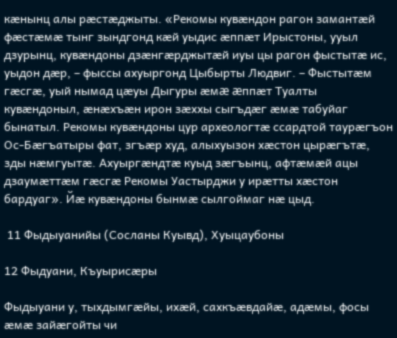кæнынц алы рæстæджыты. «Рекомы кувæндон рагон замантæй фæстæмæ тынг зындгонд кæй уыдис æппæт Ирыстоны, ууыл дзурынц, кувæндоны дзæнгæрджытæй иуы цы рагон фыстытæ ис, уыдон дæр, – фыссы ахуыргонд Цыбырты Людвиг. – Фыстытæм гæсгæ, уый нымад цæуы Дыгуры æмæ æппæт Туалты кувæндоныл, æнæхъæн ирон зæххы сыгъдæг æмæ табуйаг бынатыл. Рекомы кувæндоны цур археологтæ ссардтой таурæгъон Ос-Бæгъатыры фат, згъæр худ, алыхуызон хæстон цырæгътæ, зды нæмгуытæ. Ахуыргæндтæ куыд зæгъынц, афтæмæй ацы дзаумæттæм гæсгæ Рекомы Уастырджи у ирæтты хæстон бардуаг». Йæ кувæндоны бынмæ сылгоймаг нæ цыд.

 11 Фыдыуанийы (Сосланы Куывд), Хуыцаубоны

12 Фыдуани, Къуырисæры

Фыдыуани у, тыхдымгæйы, ихæй, сахкъæвдайæ, адæмы, фосы æмæ зайæгойты чи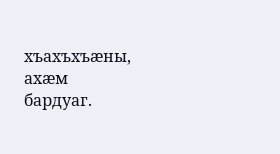хъахъхъæны, ахæм бардуаг.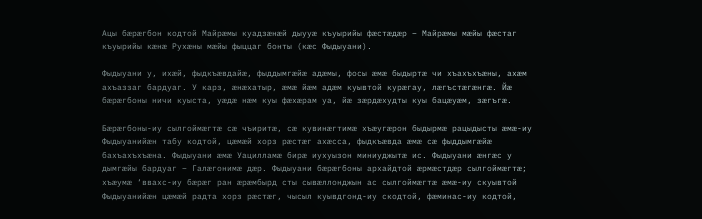Ацы бæрæгбон кодтой Майрæмы куадзæнæй дыууæ къуырийы фæстæдæр – Майрæмы мæйы фæстаг къуырийы кæнæ Рухæны мæйы фыццаг бонты (кæс Фыдыуани).

Фыдыуани у, ихæй, фыдкъæвдайæ, фыддымгæйæ адæмы, фосы æмæ быдыртæ чи хъахъхъæны, ахæм ахъаззаг бардуаг. У карз, æнæхатыр, æмæ йæм адæм куывтой курæгау, лæгъстæгæнгæ. Йæ бæрæгбоны ничи куыста, уæдæ нæм куы фæхæрам уа, йæ зæрдæхудты куы бацæуæм, зæгъгæ.

Бæрæгбоны-иу сылгоймæгтæ сæ чъиритæ, сæ кувинæгтимæ хъæугæрон быдырмæ рацыдысты æмæ-иу Фыдыуанийæн табу кодтой, цæмæй хорз рæстæг ахæсса, фыдкъæвда æмæ сæ фыддымгæйæ бахъахъхъæна. Фыдыуани æмæ Уацилламæ бирæ иухуызон миниуджытæ ис. Фыдыуани æнгæс у дымгæйы бардуаг – Галæгонимæ дæр. Фыдыуани бæрæгбоны архайдтой æрмæстдæр сылгоймæгтæ; хъæумæ ‘ввахс-иу бæрæг ран æрæмбырд сты сывæллонджын ас сылгоймæгтæ æмæ-иу скуывтой Фыдыуанийæн цæмæй радта хорз рæстæг, чысыл куывдгонд-иу скодтой, фæминас-иу кодтой,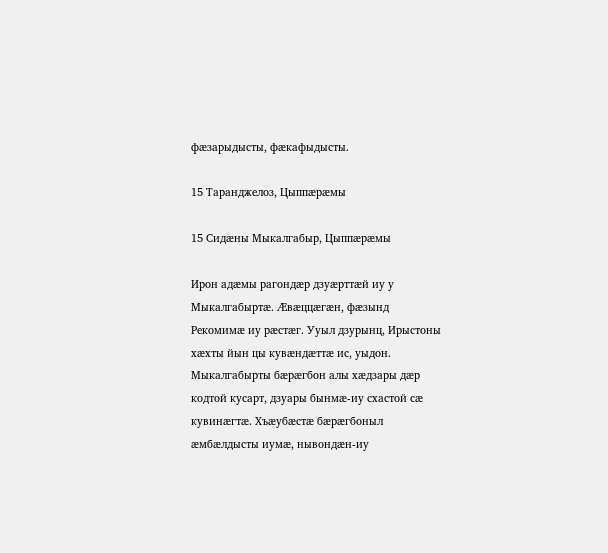фæзарыдысты, фæкафыдысты.

15 Таранджелоз, Цыппæрæмы

15 Сидæны Мыкалгабыр, Цыппæрæмы

Ирон адæмы рагондæр дзуæрттæй иу у Мыкалгабыртæ. Æвæццæгæн, фæзынд Рекомимæ иу рæстæг. Ууыл дзурынц, Ирыстоны хæхты йын цы кувæндæттæ ис, уыдон. Мыкалгабырты бæрæгбон алы хæдзары дæр кодтой кусарт, дзуары бынмæ-иу схастой сæ кувинæгтæ. Хъæубæстæ бæрæгбоныл æмбæлдысты иумæ, нывондæн-иу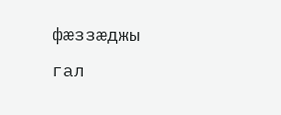фæззæджы гал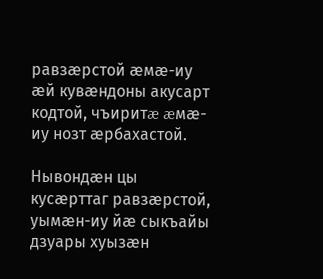равзæрстой æмæ-иу æй кувæндоны акусарт кодтой, чъиритæ æмæ-иу нозт æрбахастой.

Нывондæн цы кусæрттаг равзæрстой, уымæн-иу йæ сыкъайы дзуары хуызæн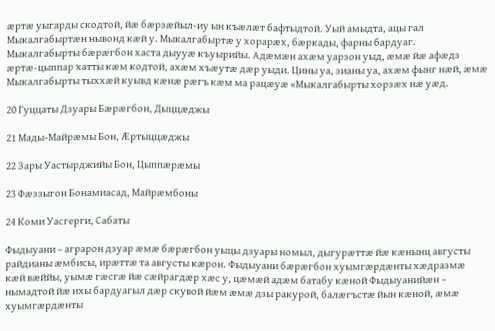æртæ уыгарды скодтой, йæ бæрзæйыл-иу ын къæлæт бафтыдтой. Уый амыдта, ацы гал Мыкалгабыртæн нывонд кæй у. Мыкалгабыртæ у хорарæх, бæркады, фарны бардуаг. Мыкалгабырты бæрæгбон хаста дыууæ къуырийы. Адæмæн ахæм уарзон уыд, æмæ йæ афæдз æртæ-цыппар хатты кæм кодтой, ахæм хъæутæ дæр уыди. Цины уа, зианы уа, ахæм фынг нæй, æмæ Мыкалгабырты тыххæй куывд кæнæ рæгъ кæм ма рацæуæ «Мыкалгабырты хорзæх нæ уæд.

20 Гуццаты Дзуары Бæрæгбон, Дыццæджы

21 Мады-Майрæмы Бон, Æртыццæджы

22 Зары Уастырджийы Бон, Цыппæрæмы

23 Фæззыгон Бонамиасад, Майрæмбоны

24 Коми Уасгерги, Сабаты

Фыдыуани – аграрон дзуар æмæ бæрæгбон уыцы дзуары номыл, дыгурæттæ йæ кæнынц августы райдианы æмбисы, ирæттæ та августы кæрон. Фыдыуани бæрæгбон хуымгæрдæнты хæдразмæ кæй вæййы, уымæ гæсгæ йæ сæйрагдæр хæс у, цæмæй адæм батабу кæной Фыдыуанийæн – нымадтой йæ ихы бардуагыл дæр скувой йæм æмæ дзы ракурой, балæгъстæ йын кæной, æмæ хуымгæрдæнты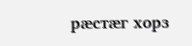рæстæг хорз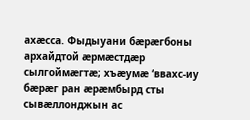ахæсса. Фыдыуани бæрæгбоны архайдтой æрмæстдæр сылгоймæгтæ; хъæумæ ‘ввахс-иу бæрæг ран æрæмбырд сты сывæллонджын ас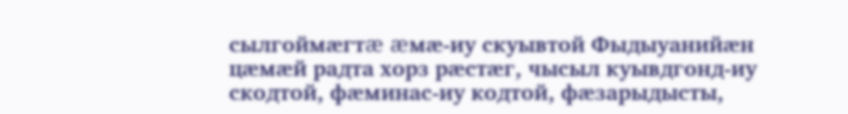сылгоймæгтæ æмæ-иу скуывтой Фыдыуанийæн цæмæй радта хорз рæстæг, чысыл куывдгонд-иу скодтой, фæминас-иу кодтой, фæзарыдысты,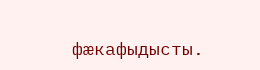фæкафыдысты.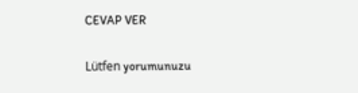CEVAP VER

Lütfen yorumunuzu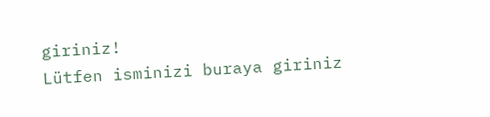giriniz!
Lütfen isminizi buraya giriniz